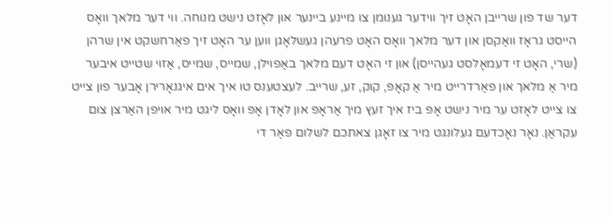דער שד פון שרייבן האָט זיך ווידער גענומן צו מיינע ביינער און לאָזט נישט מנוחה. ווי דער מלאך וואָס הייסט גראָז וואַקסן און דער מלאך וואָס האָט פרעהן געשלאָגן ווען ער האָט זיך פאַרחשקט אין שרהן (שרי, האָט זי דעמאָלסט געהייסן) און זי האָט דעם מלאך באַפוילן, שמייס, שמייס, אַזוי שטייט איבער מיר אַ מלאך און פאַרדרייט מיר אַ קאָפּ, קוק, זע, שרייב. לעצטענס טו איך אים איגנאָרירן אָבער פון צייט צו צייט לאָזט ער מיר נישט אָפּ ביז איך זעץ מיך אַראָפּ און לאָדן אָפּ וואָס ליגט מיר אויפן האַרצן צום עקראַן. נאָר נאָכדעם געלונגט מיר צו זאָגן צאתכם לשלום פאַר די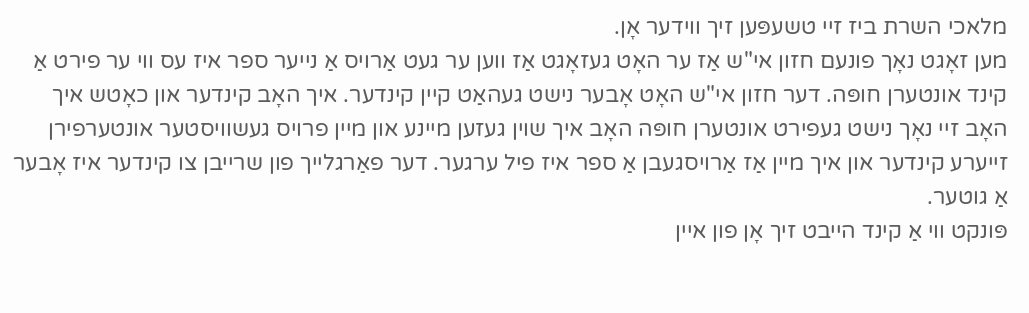מלאכי השרת ביז זיי טשעפּען זיך ווידער אָן.
מען זאָגט נאָך פונעם חזון אי"ש אַז ער האָט געזאָגט אַז ווען ער געט אַרויס אַ נייער ספר איז עס ווי ער פירט אַ קינד אונטערן חופּה. דער חזון אי"ש האָט אָבער נישט געהאַט קיין קינדער. איך האָב קינדער און כאָטש איך האָב זיי נאָך נישט געפירט אונטערן חופּה האָב איך שוין געזען מיינע און מיין פרויס געשוויסטער אונטערפירן זייערע קינדער און איך מיין אַז אַרויסגעבן אַ ספר איז פיל ערגער. דער פאַרגלייך פון שרייבן צו קינדער איז אָבער אַ גוטער.
פּונקט ווי אַ קינד הייבט זיך אָן פון איין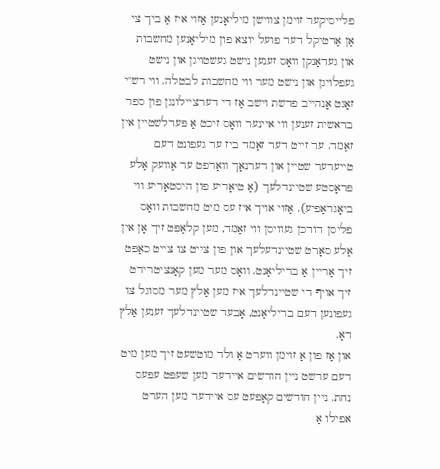פלייסיקער זוימן צווישן מיליאָנען אַזוי איז אַ ביך צי אַן אַרטיקל דער פועל יוצא פון מיליאָנען מחשבות און געדאַנקן וואָס זענען נישט געשטויגן און נישט געפלויגן און נישט מער ווי מחשבות לבטלה. ווי רש"י זאָגט אָנהייב פרשת וישב אַז די דערציילונגן פון ספר בראשית זענען ווי איינער וואָס זיכט אַ פּערלשטיין אין זאַמד. ער זייט דער זאַמד ביז ער געפונט דעם טייערער שטיין און דערנאָך וואַרפט ער אַוועק אַלע פּראָסטע שטיינדלעך (אַ טיאָריע פון היסטאָריע ווי ביאָגראַפיע). אַזוי אויך איז עס מיט מחשבות וואָס פליסן דורכן געוויסן ווי זאַמד, מען קלאַפּט זיך אָן אין אַלע סאָרט שטיינדעלעך און פון צייט צו צייט כאַפּט זיך אַריין אַ בריליאַנט. וואָס מער מען קאָנציטרירט זיך אויף די שטיינדלעך איז מען אַלץ מער מסוגל צו געפונען דעם בריליאַנט, אָבער שטיינדלעך זענען אַלץ דאָ.
און אַז פון אַ זוימן ווערט אַ ולד מוטשעט זיך מען מיט דעם ערשט ניין חודשים איידער מען שעפּט עפּעס נחת. ניין חודשים קאָפּעט עס איידער מען הערט אפילו אַ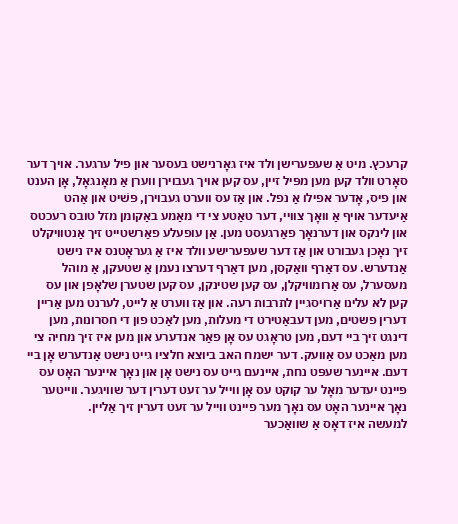קרעכץ. מיט אַ שעפערישן ולד איז גאָרנישט בעסער און פיל ערגער. אויך דער סאָרט וולד קען מען מפּיל זיין, עס קען אויך געבוירן ווערן אַ מאָנגאָל, אָן הענט און פיס, אָדער אפילו אַ נפל. און אַז עס ווערט געבוירן, פּשׁיט און אַהט אַיעדער אויף אַ וואָך צוויי, דער טאַטע צי די מאַמע באַקומן מזל טובס רעכטס און לינקס און דערנאָך פאַרגעסט מען. אַן עופעלע פאַרשטייט זיך אַנטוויקלט זיך נאָכן געבורט און אַז דער שעפערישע וולד איז אַ געראָטנס איז נישט אַנדערש. עס דאַרף וואַקסן, מען דאַרף דערצו נעמן אַ שטעקן, אַ מוהל מעסערל, עס אַרומוויקלן, עס קען שטינקן, עס קען שטערן שלאָפן און עס קען לא עלינו אַרויסגיין לתרבות רעה. און אַז ווערט אַ לייט, לערנט מען אַריין דערין פשטים, מען דעבאַטירט די מעלות, מען לאַכט פון די חסרונות, מען דינגט זיך ביי דעם, מען טראָגט עס אָן פאַר אנדערע און מען איז זיך מחיה צי מען מאַכט עס אַוועק. דער ישמח האב ביוצא חלציו גייט נישט אַנדערש אָן ביי דעם. איינער שעפּט נחת, איינעם גייט עס נישט אָן און נאָך איינער האָט עס פיינט יעדער מאָל ער קוקט עס אָן ווייל ער זעט דערין דער שוויגער. ווייטער נאָך איינער האָט עס נאָך מער פיינט ווייל ער זעט דערין זיך אַליין.
למעשה איז דאָס אַ שוואַכער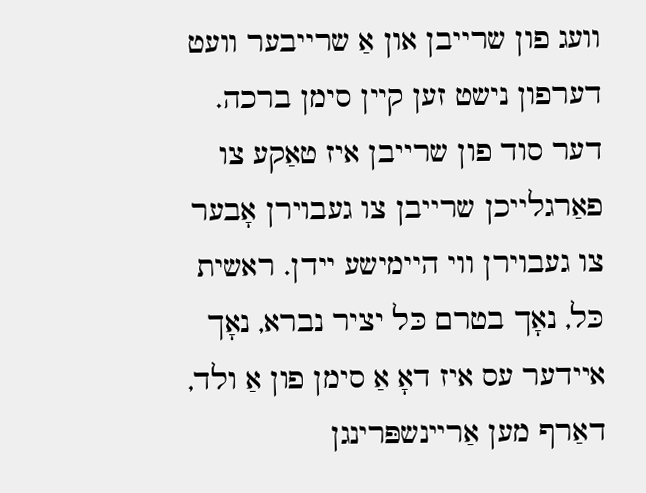וועג פון שרייבן און אַ שרייבער וועט דערפון נישט זען קיין סימן ברכה. דער סוד פון שרייבן איז טאַקע צו פאַרגלייכן שרייבן צו געבוירן אָבער צו געבוירן ווי היימישע יידן. ראשית כּל, נאָך בטרם כּל יציר נברא, נאָך איידער עס איז דאָ אַ סימן פון אַ ולד, דאַרף מען אַריינשפּרינגן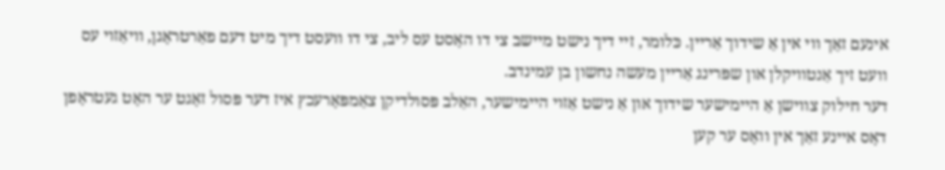אינעם זאַך ווי אין אַ שידוך אַריין. כּלומר, זיי דיך נישט מיישב צי דו האָסט עס ליב, צי דו וועסט דיך מיט דעם פאַרטראָגן, וויאַזוי עס וועט זיך אַנטוויקלן און שפּרינג אַריין מעשה נחשון בן עמינדב.
דער חילוק צווישן אַ היימישער שידוך און אַ נישט אַזוי היימישער, האַלב פּסולדיקן צאַמפּאָרעכץ איז דער פּסול זאָגט ער האָט געטראָפן דאָס איינע זאַך אין וואָס ער קען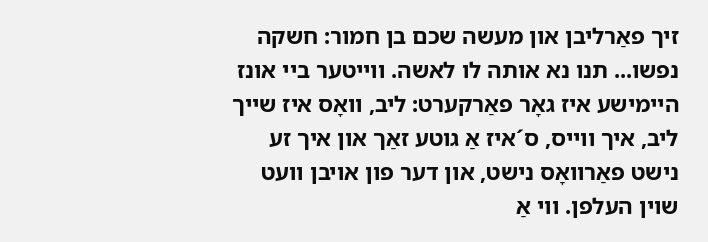זיך פאַרליבן און מעשה שכם בן חמור: חשקה נפשו... תנו נא אותה לו לאשה. ווייטער ביי אונז היימישע איז גאָר פאַרקערט: ליב, וואָס איז שייך ליב, איך ווייס, ס´איז אַ גוטע זאַך און איך זע נישט פאַרוואָס נישט, און דער פון אויבן וועט שוין העלפן. ווי אַ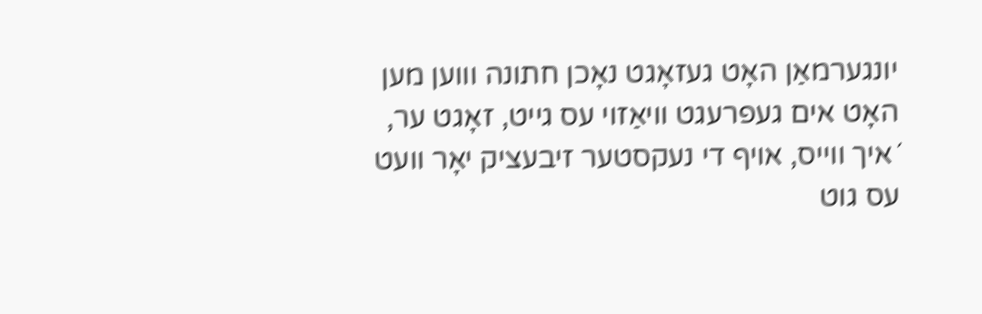יונגערמאַן האָט געזאָגט נאָכן חתונה וווען מען האָט אים געפרעגט וויאַזוי עס גייט, זאָגט ער, ´איך ווייס, אויף די נעקסטער זיבעציק יאָר וועט עס גוט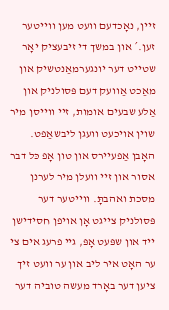זיין, נאָכדעם וועט מען ווייטער זען.´ און במשך די זיבעציק יאָר שטייט דער יונגערמאַנטשיק און מאַכט אַוועק דעם פּסולניק און אַלע שבעים אומות, זיי ווייסן מיר שוין אויכעט וועגן ליבשאַפט. האָבן אַפעיירס און טון אָפ כּל דבר אסור און זיי וועלן מיר לערנן מסכת ואהבתָּ. ווייטער דער פּסולניק צייגט אָן אויפן חסידישן ייד און שפּעט אָפּ, גיי פרעג אים צי ער האָט איר ליב און ער וועט זיך ציען דער באָרד מעשה טוביה דער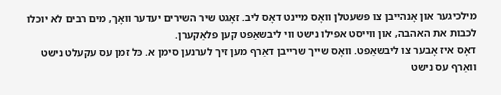מילכיגער און אָנהייבן צו פּשעטלן וואָס מיינט דאָס ליב. זאָגט שיר השירים יעדער וואָך, מים רבים לא יוכלו לכבות את האהבה, און ווייסט אפילו נישט ווי ליבשאַפט קען פלאַקערן.
דאָס איז אָבער צו ליבשאַפט. וואָס שייך שרייבן דאַרף מען זיך לערנען סימן א. כּל זמן עס עקעלט נישט וואַרף עס נישט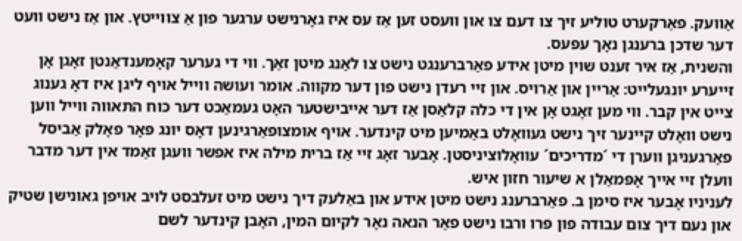אַוועק. פאַרקערט טוליע זיך צו דעם צו און וועסט זען אַז עס איז גאָרנישט ערגער פון אַ צווייטץ. און אַז נישט וועט דער שדכן ברענגן נאָך עפּעס.
והשנית, אַז איר זענט שוין מיטן אידע פאַרברענגט נישט צו לאַנג מיטן זאַך. ווי די גערער קאָמענדאַנטן זאָגן אָן זייערע יונגעלייט: אַריין און אַרויס. און זיי רעדן נישט פון דער מקווה. אומר ועושה ווייל אויף ליגן איז דאָ גענוג צייט אין קבר. ווי מען זאָגט אָן אין די כּלה קלאַסן אַז דער אייבישטער האָט געמאַכט דער כּוח התאווה ווייל ווען נישט וואָלט קיינער זיך נישט געוואָלט באַמיען מיט קינדער. אויף אומצופאַרגינען דאָס יונג פּאָר פאָלק אַביסל פאַרגעניגן ווערן די ´מדריכים´ עוואָלוציניסטן. אָבער זאָג זיי אַז ברית מילה איז אפשר וועגן זאַמד אין דער מדבר וועלן זיי אייך אָפּמאַלן א שיעור חזון איש.
לעניניו אָבער איז סימן ב. פאַרברענג נישט מיטן אידע און באַלעק דיך נישט מיט זעלבסט לויב אויפן גאונישן שטיק און נעם דיך צום עבודה פון פּרו ורבו נישט פאַר הנאה נאָר לקיום המין, האָבן קינדער לשם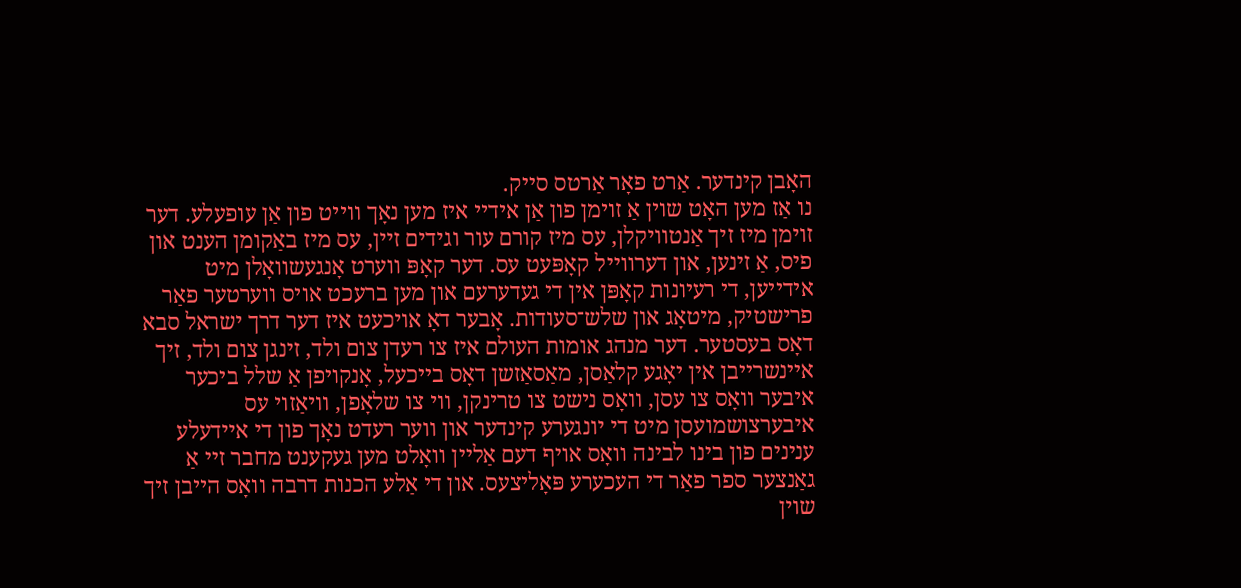האָבן קינדער. אַרט פאָר אַרטס סייק.
נו אַז מען האָט שוין אַ זוימן פון אַן אידיי איז מען נאָך ווייט פון אַן עופעלע. דער זוימן מיז זיך אַנטוויקלן, עס מיז קורם עור וגידים זיין, עס מיז באַקומן הענט און פיס, אַ זינען, און דערווייל קאָפּעט עס. דער קאָפּ ווערט אָנגעשוואָלן מיט אידייען, די רעיונות קאָפּן אין די געדערעם און מען ברעכט אויס ווערטער פאַר פרישטיק, מיטאָג און שלש־סעודות. אָבער דאָ אויכעט איז דער דרך ישראל סבא דאָס בעסטער. דער מנהג אומות העולם איז צו רעדן צום ולד, זינגן צום ולד, זיך איינשרייבן אין יאָגע קלאַסן, מאַסאַזשן דאָס בייכעל, אָנקויפן אַ שלל ביכער איבער וואָס צו עסן, וואָס נישט צו טרינקן, ווי צו שלאָפן, וויאַזוי עס איבערצושמועסן מיט די יונגערע קינדער און ווער רעדט נאָך פון די איידעלע ענינים פון בינו לבינה וואָס אויף דעם אַליין וואָלט מען געקענט מחבר זיי אַ גאַנצער ספר פאַר די העכערע פּאָליצעס. און די אַלע הכנות דרבה וואָס הייבן זיך שוין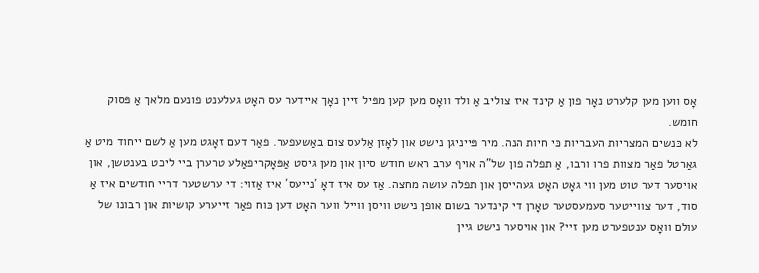אָס ווען מען קלערט נאָר פון אַ קינד איז צוליב אַ ולד וואָס מען קען מפּיל זיין נאָך איידער עס האָט געלענט פונעם מלאך אַ פּסוק חומש.
לא כּנשים המצריות העבריות כּי חיות הנה. מיר פּייניגן נישט און לאָזן אַלעס צום באַשעפער. פאַר דעם זאָגט מען אַ לשם ייחוד מיט אַ גאַרטל פאַר מצוות פרו ורבו, אַ תפלה פון של"ה אויף ערב ראש חודש סיון און מען גיסט אַפּאָקריפאַלע טרערן ביי ליכט בענטשן, און אויסער דער טוט מען ווי גאָט האָט געהייסן און תפלה עושה מחצה. אַז עס איז דאָ ´נייעס´ איז אַזוי: די ערשטער דריי חודשים איז אַ סוד, דער צווייטער סעמעסטער טאָרן די קינדער בשום אופן נישט וויסן ווייל ווער האָט דען כּוח פאַר זייערע קושיות און רבונו של עולם וואָס ענטפערט מען זיי? און אויסער נישט גיין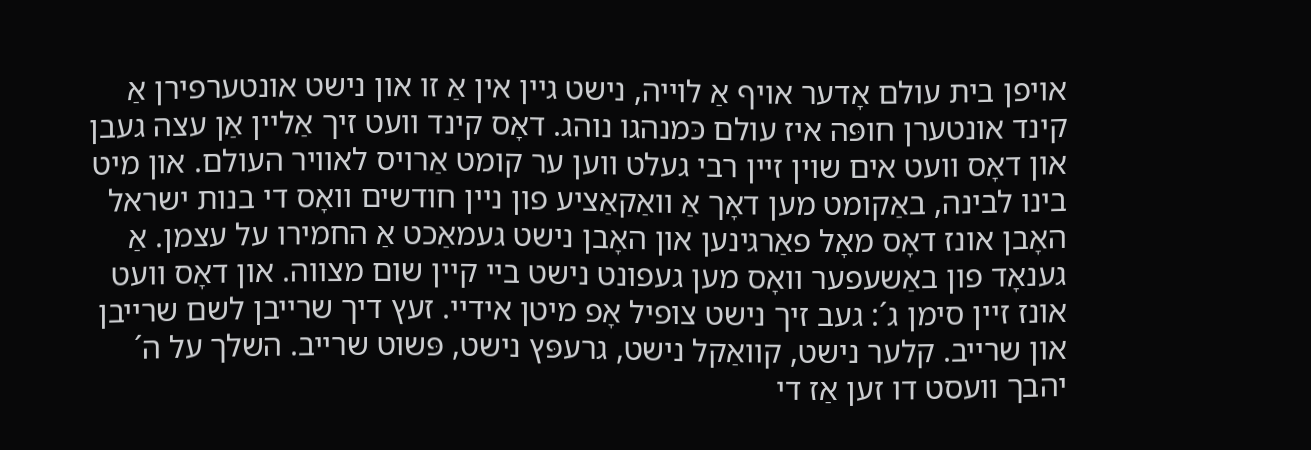אויפן בית עולם אָדער אויף אַ לוייה, נישט גיין אין אַ זו און נישט אונטערפירן אַ קינד אונטערן חופּה איז עולם כּמנהגו נוהג. דאָס קינד וועט זיך אַליין אַן עצה געבן און דאָס וועט אים שוין זיין רבי געלט ווען ער קומט אַרויס לאוויר העולם. און מיט בינו לבינה, באַקומט מען דאָך אַ וואַקאַציע פון ניין חודשים וואָס די בנות ישראל האָבן אונז דאָס מאָל פאַרגינען און האָבן נישט געמאַכט אַ החמירו על עצמן. אַ גענאָד פון באַשעפער וואָס מען געפונט נישט ביי קיין שום מצווה. און דאָס וועט אונז זיין סימן ג´: געב זיך נישט צופיל אָפ מיטן אידיי. זעץ דיך שרייבן לשם שרייבן און שרייב. קלער נישט, קוואַקל נישט, גרעפּץ נישט, פּשוט שרייב. השלך על ה´ יהבך וועסט דו זען אַז די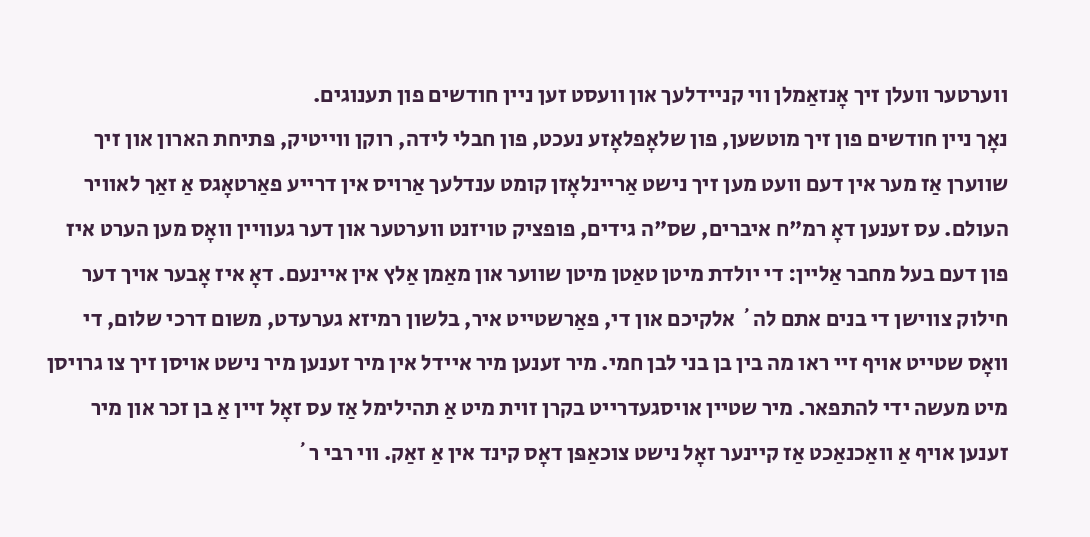ווערטער וועלן זיך אָנזאַמלן ווי קניידלעך און וועסט זען ניין חודשים פון תענוגים.
נאָך ניין חודשים פון זיך מוטשען, פון שלאָפלאָזע נעכט, פון חבלי לידה, רוקן ווייטיק, פּתיחת הארון און זיך שווערן אַז מער אין דעם וועט מען זיך נישט אַריינלאָזן קומט ענדלעך אַרויס אין דרייע פאַרטאָגס אַ זאַך לאוויר העולם. עס זענען דאָ רמ"ח איברים, שס"ה גידים, פופציק טויזנט ווערטער און דער געוויין וואָס מען הערט איז פון דעם בעל מחבר אַליין: די יולדת מיטן טאַטן מיטן שווער און מאַמן אַלץ אין איינעם. דאָ איז אָבער אויך דער חילוק צווישן די בנים אתם לה´ אלקיכם און די, פאַרשטייט איר, בלשון רמיזא גערעדט, משום דרכי שלום, די וואָס שטייט אויף זיי ראו מה בין בן בני לבן חמי. מיר זענען מיר איידל אין מיר זענען מיר נישט אויסן זיך צו גרויסן מיט מעשה ידי להתפאר. מיר שטיין אויסגעדרייט בקרן זוית מיט אַ תהילימל אַז עס זאָל זיין אַ בן זכר און מיר זענען אויף אַ וואַכנאַכט אַז קיינער זאָל נישט צוכאַפּן דאָס קינד אין אַ זאַק. ווי רבי ר´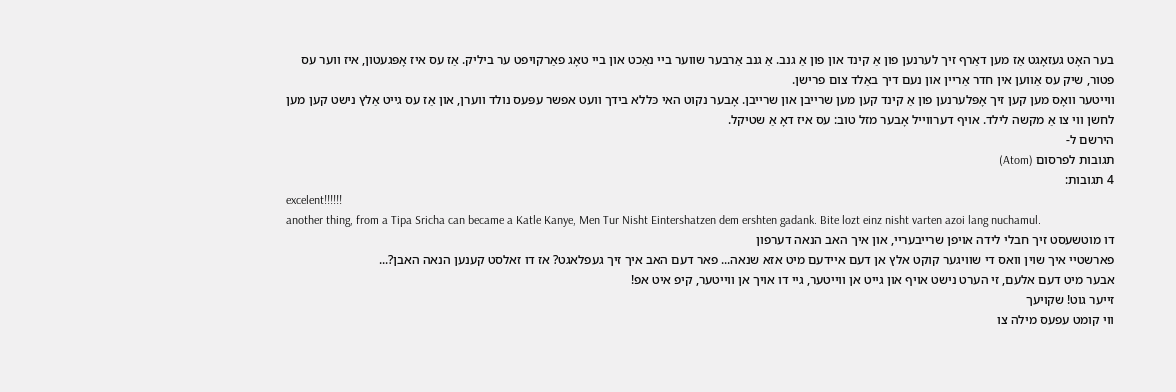בער האָט געזאָגט אַז מען דאַרף זיך לערנען פון אַ קינד און פון אַ גנב. אַ גנב אַרבער שווער ביי נאַכט און ביי טאָג פאַרקויפט ער ביליק. אַז עס איז אָפּגעטון, איז ווער עס פטור, שיק עס אַווען אין חדר אַריין און נעם דיך באַלד צום פרישן.
ווייטער וואָס מען קען זיך אָפּלערנען פון אַ קינד קען מען שרייבן און שרייבן. אָבער נקוט האי כּללא בידך וועט אפשר עפּעס נולד ווערן, און אַז עס גייט אַלץ נישט קען מען לחשן ווי צו אַ מקשה לילד. אויף דערווייל אָבער מזל טוב: עס איז דאָ אַ שטיקל.
הירשם ל-
תגובות לפרסום (Atom)
4 תגובות:
excelent!!!!!!
another thing, from a Tipa Sricha can became a Katle Kanye, Men Tur Nisht Eintershatzen dem ershten gadank. Bite lozt einz nisht varten azoi lang nuchamul.
דו מוטשעסט זיך חבלי לידה אויפן שרייבעריי, און איך האב הנאה דערפון
פארשטיי איך שוין וואס די שוויגער קוקט אלץ אן דעם איידעם מיט אזא שנאה... פאר דעם האב איך זיך געפלאגט? אז דו זאלסט קענען הנאה האבן?...
אבער מיט דעם אלעם, זי הערט נישט אויף און גייט אן ווייטער, גיי דו אויך אן ווייטער, קיפ איט אפ!
זייער גוט! שקויעך
ווי קומט עפעס מילה צו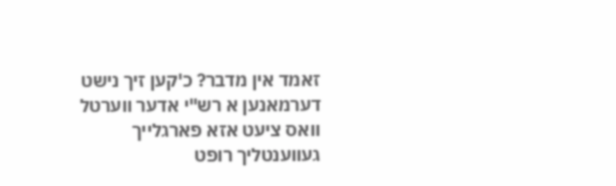זאמד אין מדבר? כ'קען זיך נישט דערמאנען א רש"י אדער ווערטל וואס ציעט אזא פארגלייך
געווענטליך רופט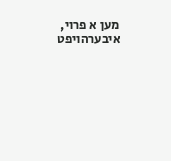מען א פרוי, איבערהויפט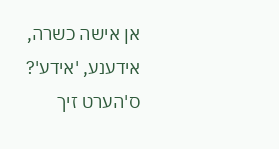אן אישה כשרה, אידענע, 'אידע'? ס'הערט זיך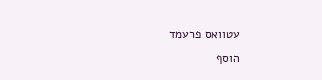עטוואס פרעמד
הוסף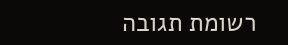רשומת תגובה